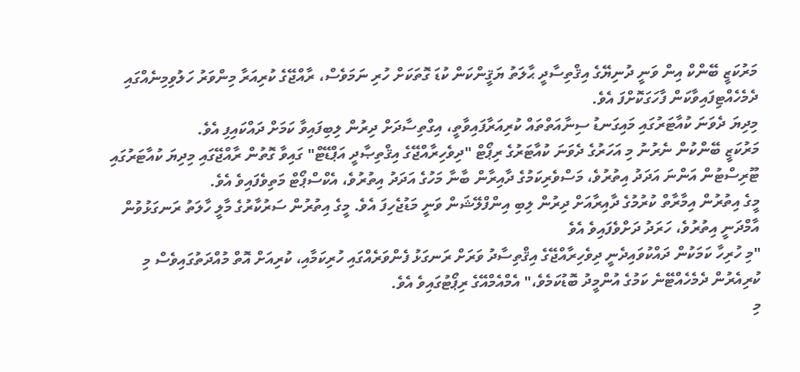މަރުކަޒީ ބޭންކް އިން ވަނީ ދުނިޔޭގެ އިޤްތިސާދީ ޙާލަތު ޔަޤީންކަން ކުޑަ ގޮތަކަށް ހުރި ނަމަވެސް، ރާއްޖޭގެ ކުރިއަރާ މިންވަރު ހަލުވިމިނެއްގައި ދެމެހެއްޓިފައިވާކަން ފާހަގަކޮށްފަ އެވެ.
މިދިޔަ ދެވަނަ ކުއާޓަރުގައި މައިގަނޑު ސިނާއަތްތައް ކުރިއަރާފައިވާތީ، އިގްތިސާދަށް ދިރުން ލިބިފައިވާ ކަމަށް ދައްކައިފި އެވެ.
މަރުކަޒީ ބޭންކުން ނެރުނު މި އަހަރުގެ ދެވަނަ ކުއާޓަރުގެ ރިޕޯޓް "ދިވެހިރާއްޖޭގެ އިޤްތިޞާދީ އަޕްޑޭޓް" ގައިވާ ގޮތުން ރާއްޖޭގައި މިދިޔަ ކުއާޓަރުގައި ޓޫރިސްޓުން އަންނަ އަދަދު އިތުރުވެ، މަސްވެރިކަމުގެ ދާއިރާން ބާނާ މަހުގެ އަދަދު އިތުރުވެ، އެކްސްޕޯޓް މަތިވެފައިވެ އެވެ.
މީގެ އިތުރުން އިމާރާތް ކުރުމުގެ ދާއިރާއަށް ދިރުން ލިބި އިންފްލޭޝަން ވަނީ މަޑުޖެހިފަ އެވެ. މީގެ އިތުރުން ސަރުކާރުގެ މާލީ ހާލަތު ރަނގަޅުވުން އާމްދަނީ އިތުރުވެ، ހަރަދު ދަށްވެފައިވެ އެވެ
"މި ހުރިހާ ކަމަކުން ދައްކުވައިދެނީ ދިވެހިރާއްޖޭގެ އިޤްތިސާދު ވަރަށް ރަނގަޅު ފެންވަރެއްގައި ހުރިކަމާއި، ކުރިއަށް އޮތް މުއްދަތުގައިވެސް މި ކުރިއެރުން ދެމެހެއްޓޭނެ ކަމުގެ އުންމީދު ބޮޑުކަމެވެ،" އެމްއެމްއޭގެ ރިޕޯޓުގައިވެ އެވެ.
މި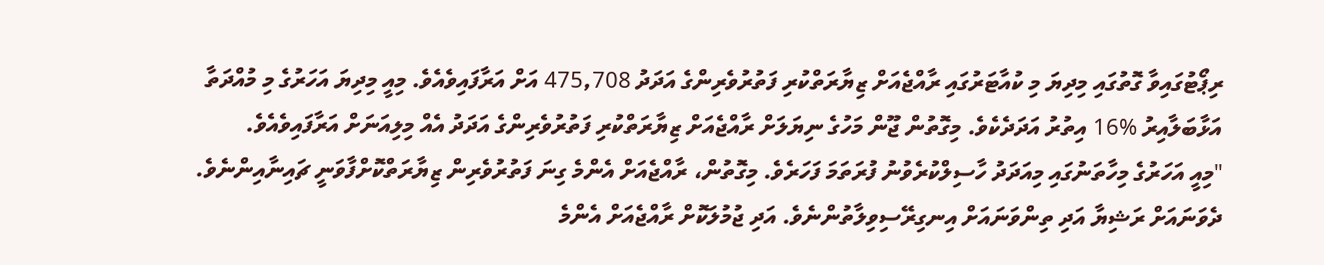ރިޕޯޓުގައިވާ ގޮތުގައި މިދިޔަ މި ކުއާޓަރުގައި ރާއްޖެއަށް ޒިޔާރަތްކުރި ފަތުރުވެރިންގެ އަދަދު 475,708 އަށް އަރާފައިވެއެވެ. މިއީ މިދިޔަ އަހަރުގެ މި މުއްދަތާ އަޅާބަލާއިރު %16 އިތުރު އަދަދެކެވެ. މިގޮތުން ޖޫން މަހުގެ ނިޔަލަށް ރާއްޖެއަށް ޒިޔާރަތްކުރި ފަތުރުވެރިންގެ އަދަދު އެއް މިލިއަނަށް އަރާފައިވެއެވެ.
"މިއީ އަހަރުގެ މިހާތަނުގައި މިއަދަދު ހާސިލްކުރެވުނު ފުރަތަމަ ފަހަރެވެ. މިގޮތުން، ރާއްޖެއަށް އެންމެ ގިނަ ފަތުރުވެރިން ޒިޔާރަތްކޮށްފާވަނީ ޗައިނާއިންނެވެ. ދެވަނައަށް ރަޝިޔާ އަދި ތިންވަނައަށް އިނގިރޭސިވިލާތުންނެވެ. އަދި ޖުމުލަކޮށް ރާއްޖެއަށް އެންމެ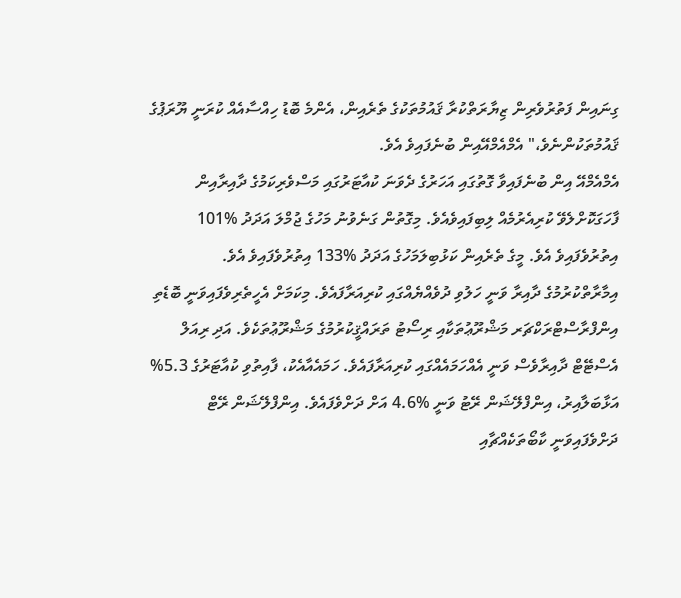ގިނައިން ފަތުރުވެރިން ޒިޔާރަތްކުރާ ޤައުމުތަކުގެ ތެރެއިން، އެންމެ ބޮޑު ހިއްސާއެއް ކުރަނީ ޔޫރަޕުގެ ޤައުމުތަކުންނެވެ،" އެމްއެމްއޭއިން ބުނެފައިވެ އެވެ.
އެމްއެމްއޭ އިން ބުނެފައިވާ ގޮތުގައި އަހަރުގެ ދެވަނަ ކުއާޓަރުގައި މަސްވެރިކަމުގެ ދާއިރާއިން ފާހަގަކޮށްލެވޭ ކުރިއެރުމެއް ލިބިފައިވެއެވެ. މިގޮތުން ގަނެވުނު މަހުގެ ޖުމްލަ އަދަދު %101 އިތުރުވެފައިވެ އެވެ. މީގެ ތެރެއިން ކަޅުބިލަމަހުގެ އަދަދު %133 އިތުރުވެފައިވެ އެވެ.
އިމާރާތްކުރުމުގެ ދާއިރާ ވަނީ ހަލުވި ދުވެއްޔެއްގައި ކުރިއަރާފައެވެ. މިކަމަށް އެހީތެރިވެފައިވަނީ ބޮޑެތި އިންފްރާސްޓްރަކްޗަރ މަޝްރޫޢުތަކާއި ރިސޯޓު ތަރައްޤީކުރުމުގެ މަޝްރޫޢުތަކެވެ. އަދި ރިއަލް އެސްޓޭޓް ދާއިރާވެސް ވަނީ އެއްހަމައެއްގައި ކުރިއަރާފައެވެ. ހަމައެއާއެކު، ފާއިތުވި ކުއާޓަރުގެ 5.3% އަޅާބަލާއިރު، އިންފްލޭޝަން ރޭޓު ވަނީ %4.6 އަށް ދަށްވެފައެވެ. އިންފްލޭޝަން ރޭޓް ދަށްވެފައިވަނީ ކާބޯތަކެއްޗާއި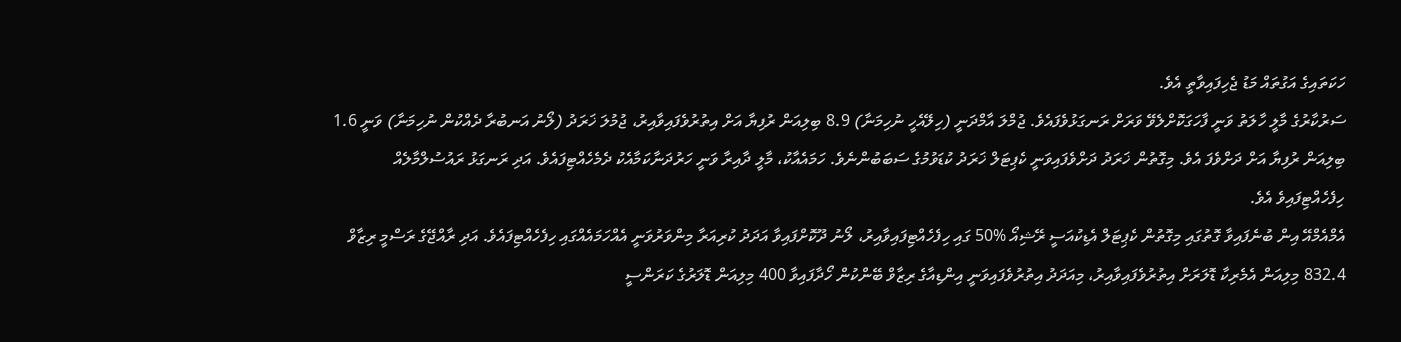ހަކަތައިގެ އަގުތައް މަޑު ޖެހިފައިވާތީ އެވެ.
ސަރުކާރުގެ މާލީ ހާލަތު ވަނީ ފާހަގަކޮށްލެވޭ ވަރަށް ރަނގަޅުވެފައެވެ. ޖުމްލަ އާމްދަނީ (ހިލޭއެހީ ނުހިމަނާ) 8.9 ބިލިއަން ރުފިޔާ އަށް އިތުރުވެފައިވާއިރު، ޖުމުލަ ޚަރަދު (ލޯނު އަނބުރާ ދެއްކުން ނުހިމަނާ) ވަނީ 1.6 ބިލިއަން ރުފިޔާ އަށް ދަށްވެފަ އެވެ. މިގޮތުން ޚަރަދު ދަށްވެފައިވަނީ ކެޕިޓަލް ޚަރަދު ކުޑަވުމުގެ ސަބަބުންނެވެ. ހަމައެއާކު، މާލީ ދާއިރާ ވަނީ ހަރުދަނާކަމާއެކު ދެމެހެއްޓިފައެވެ. އަދި ރަނގަޅު ރައުސުލްމާލެއް ހިފެހެއްޓިފައިވެ އެވެ.
އެމްއެމްއޭ އިން ބުނެފައިވާ ގޮތުގައި މިގޮތުން ކެޕިޓަލް އެޑިކުއަސީ ރޭޝިއޯ %50 ގައި ހިފެހެއްޓިފައިވާއިރު، ލޯނު ދޫކޮށްފައިވާ އަދަދު ކުރިއަރާ މިންވަރުވަނީ އެއްހަމައެއްގައި ހިފެހެއްޓިފައެވެ. އަދި ރާއްޖޭގެ ރަސްމީ ރިޒާވް 832.4 މިލިއަން އެމެރިކާ ޑޮލަރަށް އިތުރުވެފައިވާއިރު، މިއަދަދު އިތުރުވެފައިވަނީ އިންޑިއާގެ ރިޒާވް ބޭންކުން ހޯދާފައިވާ 400 މިލިއަން ޑޮލަރުގެ ކަރަންސީ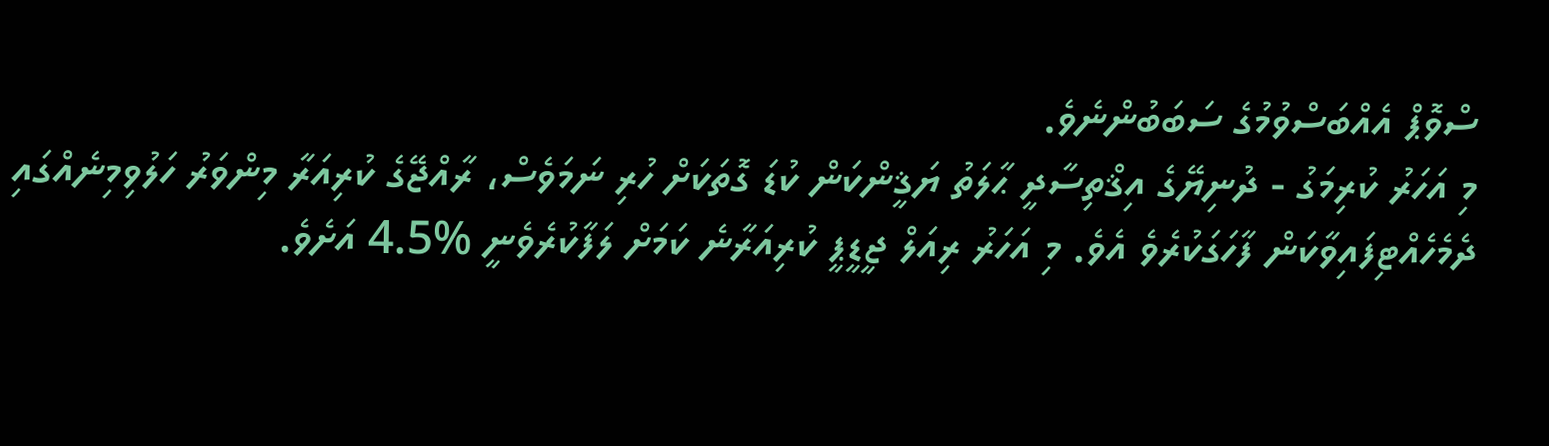ސްވޮޕް އެއްބަސްވުމުގެ ސަބަބުންނެވެ.
މި އަހަރު ކުރިމަގު - ދުނިޔޭގެ އިޤްތިސާދީ ޙާލަތު ޔަޤީންކަން ކުޑަ ގޮތަކަށް ހުރި ނަމަވެސް، ރާއްޖޭގެ ކުރިއަރާ މިންވަރު ހަލުވިމިނެއްގައި ދެމެހެއްޓިފައިވާކަން ފާހަގަކުރެވެ އެވެ. މި އަހަރު ރިއަލް ޖީޑީޕީ ކުރިއަރާނެ ކަމަށް ލަފާކުރެވެނީ %4.5 އަށެވެ.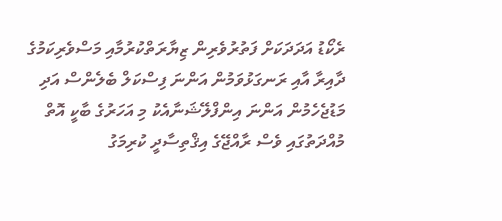ރެކޯޑު އަދަދަކަށް ފަތުރުވެރިން ޒިޔާރަތްކުރުމާއި މަސްވެރިކަމުގެ ދާއިރާ އާއި ރަނގަޅުވަމުން އަންނަ ފިސްކަލް ބެލެންސް އަދި މަޑުޖެހެމުން އަންނަ އިންފްލޭޝަނާއެކު މި އަހަރުގެ ބާކީ އޮތް މުއްދަތުގައި ވެސް ރާއްޖޭގެ އިޤްތިސާދީ ކުރިމަގު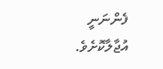ފެންނަނީ އުޖާލާކޮށެވެ.